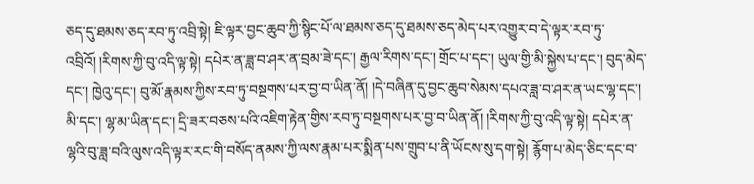ཅད་དུ་ཐམས་ཅད་རབ་ཏུ་འབྲི་སྟེ། ཇི་ལྟར་བྱང་ཆུབ་ཀྱི་སྙིང་པོ་ལ་ཐམས་ཅད་དུ་ཐམས་ཅད་མེད་པར་འགྱུར་བ་དེ་ལྟར་རབ་ཏུ་འབྲིའོ། །རིགས་ཀྱི་བུ་འདི་ལྟ་སྟེ། དཔེར་ན་ཟླ་བ་ཤར་ན་བྲམ་ཟེ་དང་། རྒྱལ་རིགས་དང་། གྲོང་པ་དང་། ཡུལ་གྱི་མི་སྐྱེས་པ་དང་། བུད་མེད་དང་། ཁྱེའུ་དང་། བུ་མོ་རྣམས་ཀྱིས་རབ་ཏུ་བསྔགས་པར་བྱ་བ་ཡིན་ནོ། །དེ་བཞིན་དུ་བྱང་ཆུབ་སེམས་དཔའ་ཟླ་བ་ཤར་ན་ཡང་ལྷ་དང་། མི་དང་། ལྷ་མ་ཡིན་དང་། དྲི་ཟར་བཅས་པའི་འཇིག་རྟེན་གྱིས་རབ་ཏུ་བསྔགས་པར་བྱ་བ་ཡིན་ནོ། །རིགས་ཀྱི་བུ་འདི་ལྟ་སྟེ། དཔེར་ན་ལྷའི་བུ་ཟླ་བའི་ལུས་འདི་ལྟར་རང་གི་བསོད་ནམས་ཀྱི་ལས་རྣམ་པར་སྨིན་པས་གྲུབ་པ་ནི་ཡོངས་སུ་དག་སྟེ། རྙོག་པ་མེད་ཅིང་དང་བ་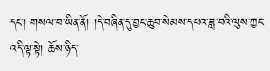དང་། གསལ་བ་ཡིན་ནོ། །དེ་བཞིན་དུ་བྱང་ཆུབ་སེམས་དཔའ་ཟླ་བའི་ལུས་ཀྱང་འདི་ལྟ་སྟེ། ཆོས་ཉིད་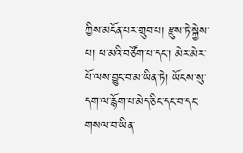ཀྱིས་མངོན་པར་གྲུབ་པ། རྫུས་ཏེ་སྐྱེས་པ། ཕ་མའི་བཙོག་པ་དང་། མེར་མེར་པོ་ལས་བྱུང་བ་མ་ཡིན་ཏེ། ཡོངས་སུ་དག་ལ་རྙོག་པ་མེད་ཅིང་དང་བ་དང་གསལ་བ་ཡིན་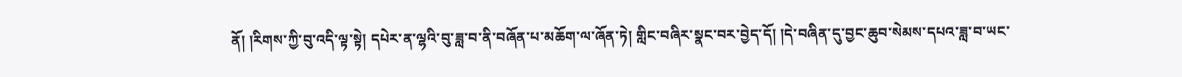ནོ། །རིགས་ཀྱི་བུ་འདི་ལྟ་སྟེ། དཔེར་ན་ལྷའི་བུ་ཟླ་བ་ནི་བཞོན་པ་མཆོག་ལ་ཞོན་ཏེ། གླིང་བཞིར་སྣང་བར་བྱེད་དོ། །དེ་བཞིན་དུ་བྱང་ཆུབ་སེམས་དཔའ་ཟླ་བ་ཡང་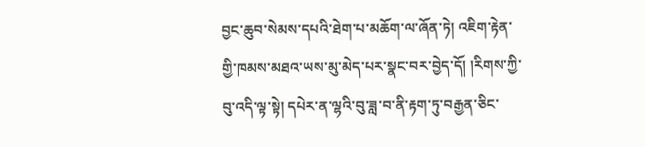བྱང་ཆུབ་སེམས་དཔའི་ཐེག་པ་མཆོག་ལ་ཞོན་ཏེ། འཇིག་རྟེན་གྱི་ཁམས་མཐའ་ཡས་མུ་མེད་པར་སྣང་བར་བྱེད་དོ། །རིགས་ཀྱི་བུ་འདི་ལྟ་སྟེ། དཔེར་ན་ལྷའི་བུ་ཟླ་བ་ནི་རྟག་ཏུ་བརྒྱན་ཅིང་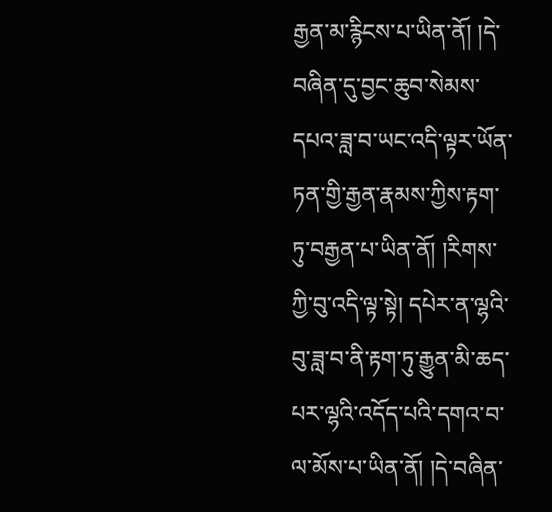རྒྱན་མ་རྙིངས་པ་ཡིན་ནོ། །དེ་བཞིན་དུ་བྱང་ཆུབ་སེམས་དཔའ་ཟླ་བ་ཡང་འདི་ལྟར་ཡོན་ཏན་གྱི་རྒྱན་རྣམས་ཀྱིས་རྟག་ཏུ་བརྒྱན་པ་ཡིན་ནོ། །རིགས་ཀྱི་བུ་འདི་ལྟ་སྟེ། དཔེར་ན་ལྷའི་བུ་ཟླ་བ་ནི་རྟག་ཏུ་རྒྱུན་མི་ཆད་པར་ལྷའི་འདོད་པའི་དགའ་བ་ལ་མོས་པ་ཡིན་ནོ། །དེ་བཞིན་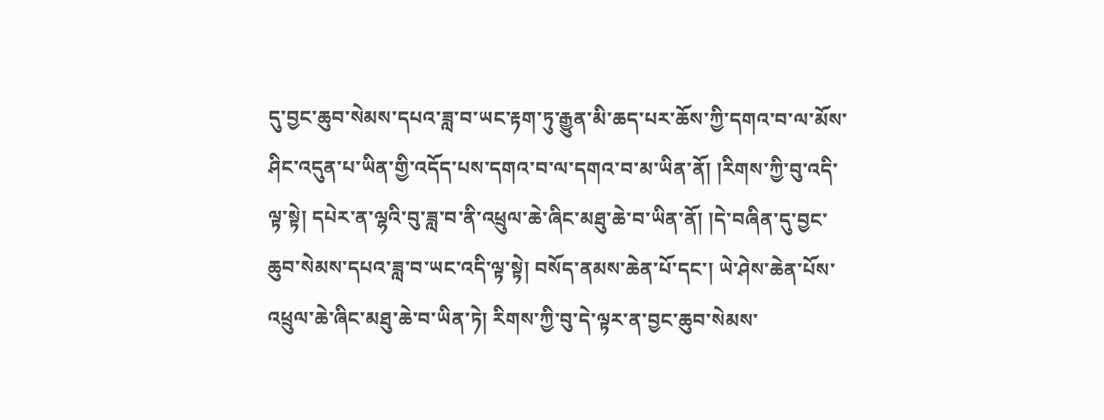དུ་བྱང་ཆུབ་སེམས་དཔའ་ཟླ་བ་ཡང་རྟག་ཏུ་རྒྱུན་མི་ཆད་པར་ཆོས་ཀྱི་དགའ་བ་ལ་མོས་ཤིང་འདུན་པ་ཡིན་གྱི་འདོད་པས་དགའ་བ་ལ་དགའ་བ་མ་ཡིན་ནོ། །རིགས་ཀྱི་བུ་འདི་ལྟ་སྟེ། དཔེར་ན་ལྷའི་བུ་ཟླ་བ་ནི་འཕྲུལ་ཆེ་ཞིང་མཐུ་ཆེ་བ་ཡིན་ནོ། །དེ་བཞིན་དུ་བྱང་ཆུབ་སེམས་དཔའ་ཟླ་བ་ཡང་འདི་ལྟ་སྟེ། བསོད་ནམས་ཆེན་པོ་དང་། ཡེ་ཤེས་ཆེན་པོས་འཕྲུལ་ཆེ་ཞིང་མཐུ་ཆེ་བ་ཡིན་ཏེ། རིགས་ཀྱི་བུ་དེ་ལྟར་ན་བྱང་ཆུབ་སེམས་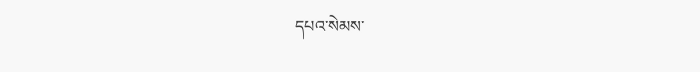དཔའ་སེམས་